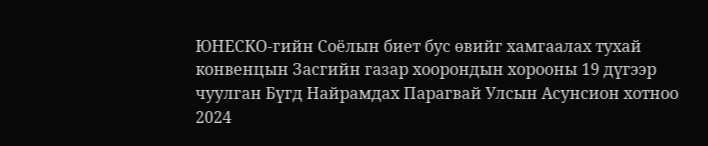ЮНЕСКО-гийн Соёлын биет бус өвийг хамгаалах тухай конвенцын Засгийн газар хоорондын хорооны 19 дүгээр чуулган Бүгд Найрамдах Парагвай Улсын Асунсион хотноо 2024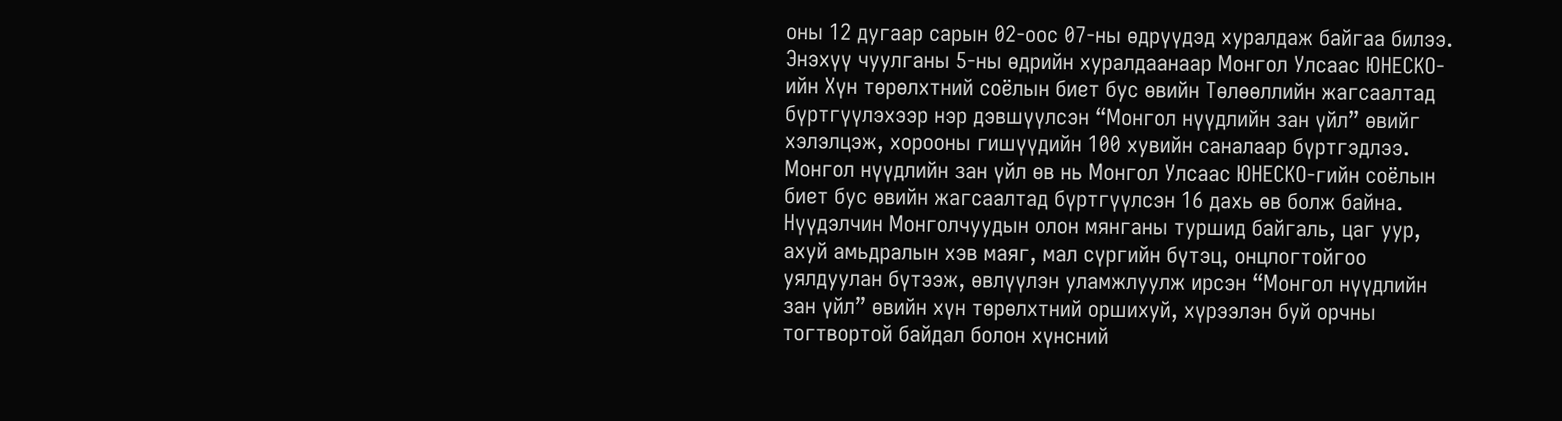оны 12 дугаар сарын 02-оос 07-ны өдрүүдэд хуралдаж байгаа билээ. Энэхүү чуулганы 5-ны өдрийн хуралдаанаар Монгол Улсаас ЮНЕСКО-ийн Хүн төрөлхтний соёлын биет бус өвийн Төлөөллийн жагсаалтад бүртгүүлэхээр нэр дэвшүүлсэн “Монгол нүүдлийн зан үйл” өвийг хэлэлцэж, хорооны гишүүдийн 100 хувийн саналаар бүртгэдлээ. Монгол нүүдлийн зан үйл өв нь Монгол Улсаас ЮНЕСКО-гийн соёлын биет бус өвийн жагсаалтад бүртгүүлсэн 16 дахь өв болж байна.
Нүүдэлчин Монголчуудын олон мянганы туршид байгаль, цаг уур, ахуй амьдралын хэв маяг, мал сүргийн бүтэц, онцлогтойгоо уялдуулан бүтээж, өвлүүлэн уламжлуулж ирсэн “Монгол нүүдлийн зан үйл” өвийн хүн төрөлхтний оршихуй, хүрээлэн буй орчны тогтвортой байдал болон хүнсний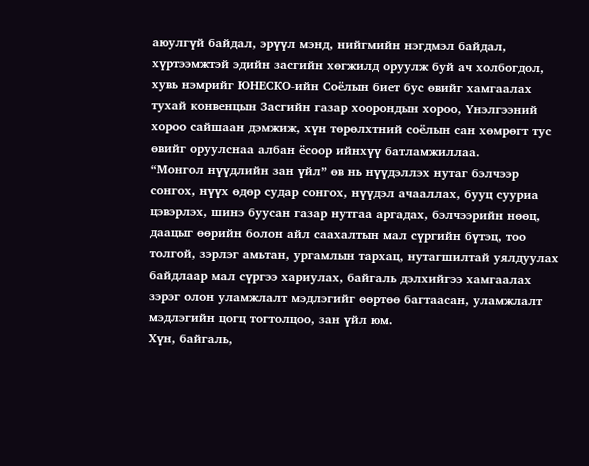аюулгүй байдал, эрүүл мэнд, нийгмийн нэгдмэл байдал, хүртээмжтэй эдийн засгийн хөгжилд оруулж буй ач холбогдол, хувь нэмрийг ЮНЕСКО-ийн Соёлын биет бус өвийг хамгаалах тухай конвенцын Засгийн газар хоорондын хороо, Үнэлгээний хороо сайшаан дэмжиж, хүн төрөлхтний соёлын сан хөмрөгт тус өвийг оруулснаа албан ёсоор ийнхүү батламжиллаа.
“Монгол нүүдлийн зан үйл” өв нь нүүдэллэх нутаг бэлчээр сонгох, нүүх өдөр судар сонгох, нүүдэл ачааллах, бууц сууриа цэвэрлэх, шинэ буусан газар нутгаа аргадах, бэлчээрийн нөөц, даацыг өөрийн болон айл саахалтын мал сүргийн бүтэц, тоо толгой, зэрлэг амьтан, ургамлын тархац, нутагшилтай уялдуулах байдлаар мал сүргээ хариулах, байгаль дэлхийгээ хамгаалах зэрэг олон уламжлалт мэдлэгийг өөртөө багтаасан, уламжлалт мэдлэгийн цогц тогтолцоо, зан үйл юм.
Хүн, байгаль,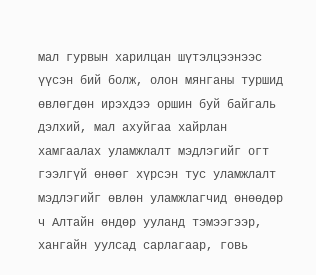мал гурвын харилцан шүтэлцээнээс үүсэн бий болж, олон мянганы туршид өвлөгдөн ирэхдээ оршин буй байгаль дэлхий, мал ахуйгаа хайрлан хамгаалах уламжлалт мэдлэгийг огт гээлгүй өнөөг хүрсэн тус уламжлалт мэдлэгийг өвлөн уламжлагчид өнөөдөр ч Алтайн өндөр ууланд тэмээгээр, хангайн уулсад сарлагаар, говь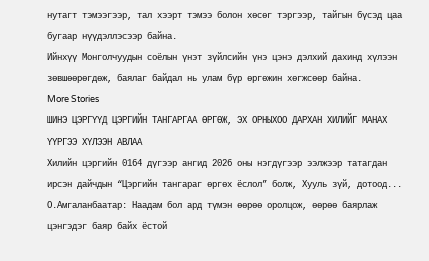нутагт тэмээгээр, тал хээрт тэмээ болон хөсөг тэргээр, тайгын бүсэд цаа бугаар нүүдэллэсээр байна.
Ийнхүү Монголчуудын соёлын үнэт зүйлсийн үнэ цэнэ дэлхий дахинд хүлээн зөвшөөрөгдөж, баялаг байдал нь улам бүр өргөжин хөгжсөөр байна.
More Stories
ШИНЭ ЦЭРГҮҮД ЦЭРГИЙН ТАНГАРГАА ӨРГӨЖ, ЭХ ОРНЫХОО ДАРХАН ХИЛИЙГ МАНАХ ҮҮРГЭЭ ХҮЛЭЭН АВЛАА
Хилийн цэргийн 0164 дүгээр ангид 2026 оны нэгдүгээр ээлжээр татагдан ирсэн дайчдын “Цэргийн тангараг өргөх ёслол” болж, Хууль зүй, дотоод...
О.Амгаланбаатар: Наадам бол ард түмэн өөрөө оролцож, өөрөө баярлаж цэнгэдэг баяр байх ёстой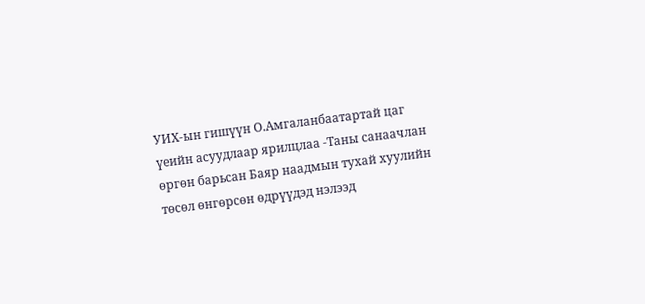УИХ-ын гишүүн О.Амгаланбаатартай цаг үеийн асуудлаар ярилцлаа -Таны санаачлан өргөн барьсан Баяр наадмын тухай хуулийн төсөл өнгөрсөн өдрүүдэд нэлээд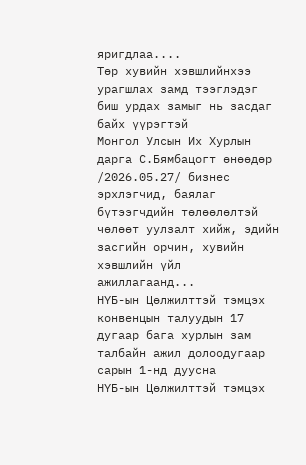яригдлаа....
Төр хувийн хэвшлийнхээ урагшлах замд тээглэдэг биш урдах замыг нь засдаг байх үүрэгтэй
Монгол Улсын Их Хурлын дарга С.Бямбацогт өнөөдөр /2026.05.27/ бизнес эрхлэгчид, баялаг бүтээгчдийн төлөөлөлтэй чөлөөт уулзалт хийж, эдийн засгийн орчин, хувийн хэвшлийн үйл ажиллагаанд...
НҮБ-ын Цөлжилттэй тэмцэх конвенцын талуудын 17 дугаар бага хурлын зам талбайн ажил долоодугаар сарын 1-нд дуусна
НҮБ-ын Цөлжилттэй тэмцэх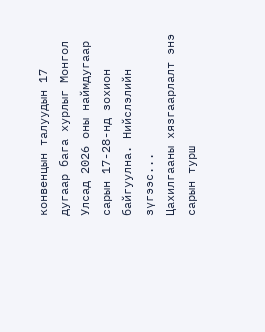конвенцын талуудын 17 дугаар бага хурлыг Монгол Улсад 2026 оны наймдугаар сарын 17-28-нд зохион байгуулна. Нийслэлийн зүгээс...
Цахилгааны хязгаарлалт энэ сарын турш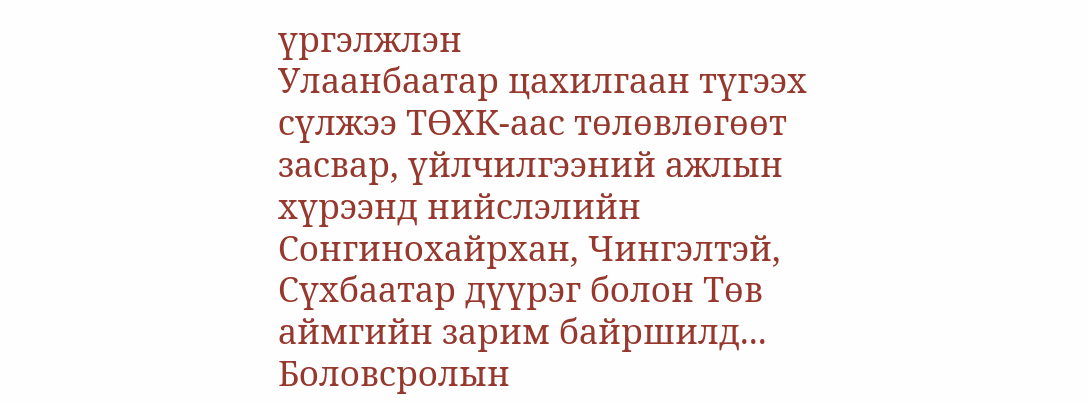үргэлжлэн
Улаанбаатар цахилгаан түгээх сүлжээ ТӨХК-аас төлөвлөгөөт засвар, үйлчилгээний ажлын хүрээнд нийслэлийн Сонгинохайрхан, Чингэлтэй, Сүхбаатар дүүрэг болон Төв аймгийн зарим байршилд...
Боловсролын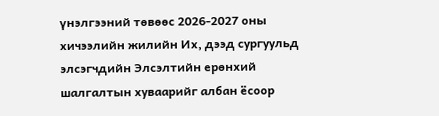үнэлгээний төвөөс 2026-2027 оны хичээлийн жилийн Их, дээд сургуульд элсэгчдийн Элсэлтийн ерөнхий шалгалтын хуваарийг албан ёсоор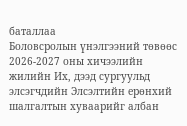баталлаа
Боловсролын үнэлгээний төвөөс 2026-2027 оны хичээлийн жилийн Их, дээд сургуульд элсэгчдийн Элсэлтийн ерөнхий шалгалтын хуваарийг албан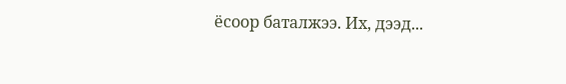ёсоор баталжээ. Их, дээд...